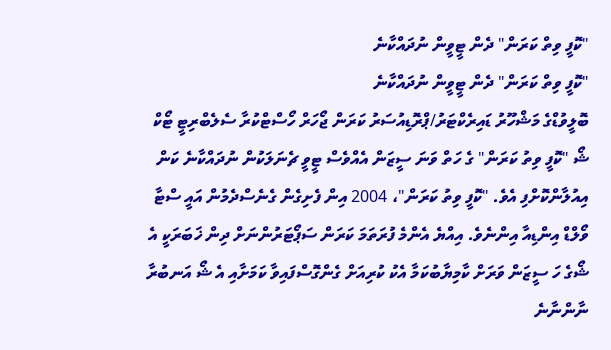"ކޮފީ ވިތް ކަރަން" ދެން ޓީވީން ނުދައްކާނެ
"ކޮފީ ވިތް ކަރަން" ދެން ޓީވީން ނުދައްކާނެ
ބޮލީވުޑްގެ މަޝްހޫރު ޑައިރެކްޓަރު/ޕްރޮޑިއުސަރު ކަރަން ޖޯހަރް ހޯސްޓްކުރާ ސެލެބްރިޓީ ޓޯކް ޝޯ "ކޮފީ ވިތު ކަރަން" ގެ ހަތް ވަނަ ސީޒަން އެއްވެސް ޓީވީ ޗެނަލަކުން ނުދައްކާނެ ކަން އިއުލާންކޮށްފި އެވެ. "ކޮފީ ވިތު ކަރަން"، 2004 އިން ފެށިގެން ގެނެސްދެމުން އައީ ސްޓާ ވޯލްޑް އިންޑިއާ އިންނެވެ. އިއްޔެ އެންމެ ފުރަތަމަ ކަރަން ސަޕޯޓަރުންނަށް ދިން ޚަބަރަކީ އެ ޝޯގެ ހަ ސީޒަން ވަރަށް ކާމިޔާބުކަމާ އެކު ކުރިއަށް ގެންގޮސްފައިވާ ކަމަށާއި އެ ޝޯ އަނބުރާ ނާންނާނެ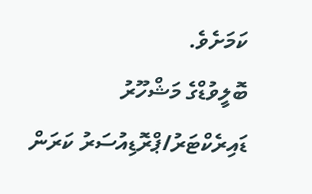ކަމަށެވެ.
ބޮލީވުޑްގެ މަޝްހޫރު ޑައިރެކްޓަރު/ޕްރޮޑިއުސަރު ކަރަން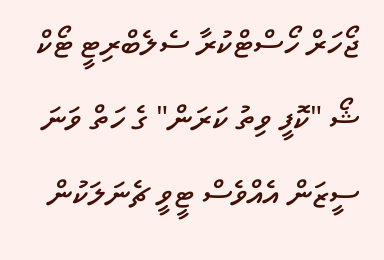ޖޯހަރް ހޯސްޓްކުރާ ސެލެބްރިޓީ ޓޯކް ޝޯ "ކޮފީ ވިތު ކަރަން" ގެ ހަތް ވަނަ ސީޒަން އެއްވެސް ޓީވީ ޗެނަލަކުން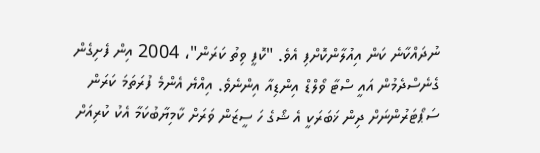ނުދައްކާނެ ކަން އިއުލާންކޮށްފި އެވެ. "ކޮފީ ވިތު ކަރަން"، 2004 އިން ފެށިގެން ގެނެސްދެމުން އައީ ސްޓާ ވޯލްޑް އިންޑިއާ އިންނެވެ. އިއްޔެ އެންމެ ފުރަތަމަ ކަރަން ސަޕޯޓަރުންނަށް ދިން ޚަބަރަކީ އެ ޝޯގެ ހަ ސީޒަން ވަރަށް ކާމިޔާބުކަމާ އެކު ކުރިއަށް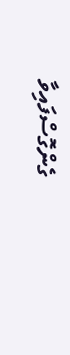ގެންގޮސްފައިވާ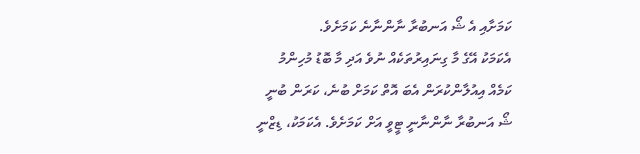ކަމަށާއި އެ ޝޯ އަނބުރާ ނާންނާނެ ކަމަށެވެ.
އެކަމަކު އޭގެ މާ ގިނައިރުތަކެއް ނުވެ އަދި މާ ބޮޑު މުހިންމު ކަމެއް އިއުލާންކުރަން އެބަ އޮތް ކަމަށް ބުނެ، ކަރަން ބުނީ ޝޯ އަނބުރާ ނާންނާނީ ޓީވީ އަށް ކަމަށެވެ. އެކަމަކު، ޑިޒްނީ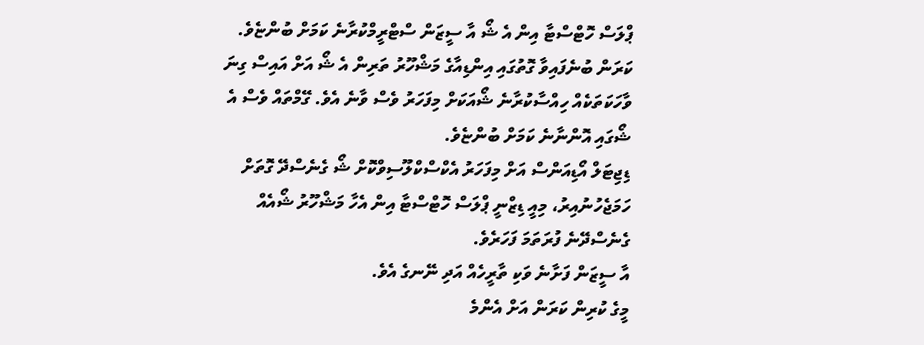ޕްލަސް ހޮޓްސްޓާ އިން އެ ޝޯ އާ ސީޒަން ސްޓްރީމްކުރާނެ ކަމަށް ބުންޏެވެ.
ކަރަން ބުނެފައިވާ ގޮތުގައި އިންޑިއާގެ މަޝްހޫރު ތަރިން އެ ޝޯ އަށް އައިސް ގިނަ ވާހަކަތަކެއް ހިއްސާކުރާނެ ޝޯއަކަށް މިފަހަރު ވެސް ވާނެ އެވެ. ގޭމްތައް ވެސް އެ ޝޯގައި އޮންނާނެ ކަމަށް ބުންޏެވެ.
ޑިޖިޓަލް އޯޑިއަންސް އަށް މިފަހަރު އެކްސްކްލޫސިވްކޮށް ޝޯ ގެނެސްދޭ ގޮތަށް ހަމަޖެހުނުއިރު، މިއީ ޑިޒްނީ ޕްލަސް ހޮޓްސްޓާ އިން އެހާ މަޝްހޫރު ޝޯއެއް ގެނެސްދޭނެ ފުރަތަމަ ފަހަރެވެ.
އާ ސީޒަން ފަށާނެ ވަކި ތާރީހެއް އަދި ނޭނގެ އެވެ.
މީގެ ކުރިން ކަރަން އަށް އެންމެ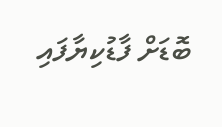ބޮޑަށް ފާޑުކިޔާފައި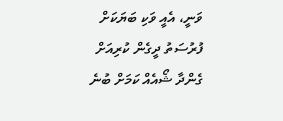ވަނީ، އެއީ ވަކި ބަޔަކަށް ފުރުސަތު ދީގެން ކުރިއަށް ގެންދާ ޝޯއެއް ކަމަށް ބުނެ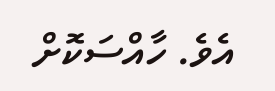އެވެ. ހާއްސަކޮށް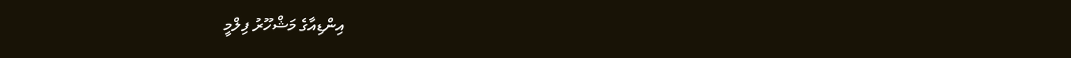އިންޑިއާގެ މަޝްހޫރު ފިލްމީ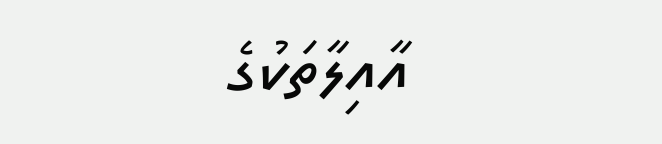އާއިލާތަކުގެ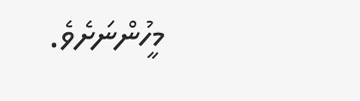މީހުންނަށެވެ.